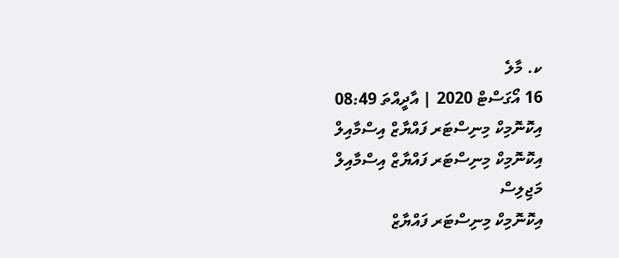ކ. މާލެ
16 އޯގަސްޓް 2020 | އާދީއްތަ 08:49
އިކޮނޮމިކް މިނިސްޓަރ ފައްޔާޒް އިސްމާއިލް
އިކޮނޮމިކް މިނިސްޓަރ ފައްޔާޒް އިސްމާއިލް
މަޖިލިސް
އިކޮނޮމިކް މިނިސްޓަރ ފައްޔާޒް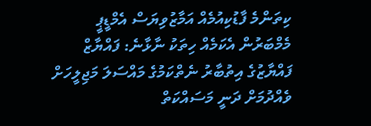ކިތަންމެ ފާޑުކިއުމެއް އަމާޒުވިޔަސް އެމްޑީޕީ މެމްބަރުން އެކަމެއް ހިތަކު ނާޅާނެ: ފައްޔާޒް
ފައްޔާޒުގެ އިތުބާރު ނެތްކަމުގެ މައްސަލަ މަޖިލީހަށް ވެއްދުމަށް ދަނީ މަސައްކަތް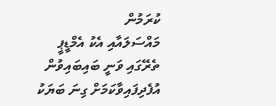ކުރަމުން
މައްސަލައާއި އެކު އެމްޑީޕީ ތެރޭގައި ވަނީ ބައިބައިވުން އުފެދިފައިވާކަމަށް ގިނަ ބަޔަކު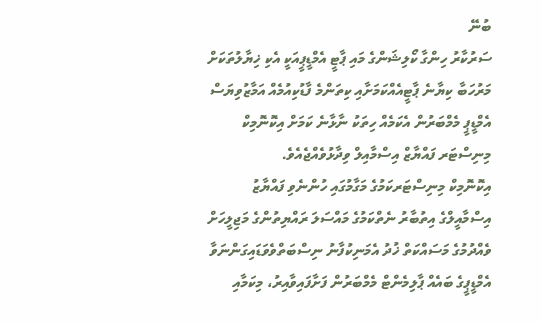ބުނޭ
ސަރުކާރު ހިންގާ ކޯލިޝަންގެ މައި ޕާޓީ އެމްޑީޕީއަކީ އެކި ޚިޔާލުތަކަށް މަރުހަބާ ކިޔާނެ ޕާޓީއެއްކަމަށާއި ކިތަންމެ ފާޑުކިއުމެއް އަމާޒުވިޔަސް އެމްޑީޕީ މެމްބަރުން އެކަމެއް ހިތަކު ނާޅާނެ ކަމަށް އިކޮނޮމިކް މިނިސްޓަރ ފައްޔާޒް އިސްމާއިލް ވިދާޅުވެއްޖެއެވެ.
އިކޮނޮމިކް މިނިސްޓަރކަމުގެ މަގާމުގައި ހުންނެވި ފައްޔާޒު އިސްމާއީލްގެ އިތުބާރު ނެތްކަމުގެ މައްސަލަ ރައްޔިތުންގެ މަޖިލީހަށް ވެއްދުމުގެ މަސައްކަތް ޚުދު އެމަނިކުފާނު ނިސްބަތްވެވަޑައިގަންނަވާ އެމްޑީޕީގެ ބައެއް ޕާލިމެންޓް މެމްބަރުން ފަށާފައިވާއިރު، މިކަމާއި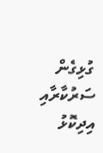ގުޅިގެން ސަރުކާރާއި އިދިކޮޅު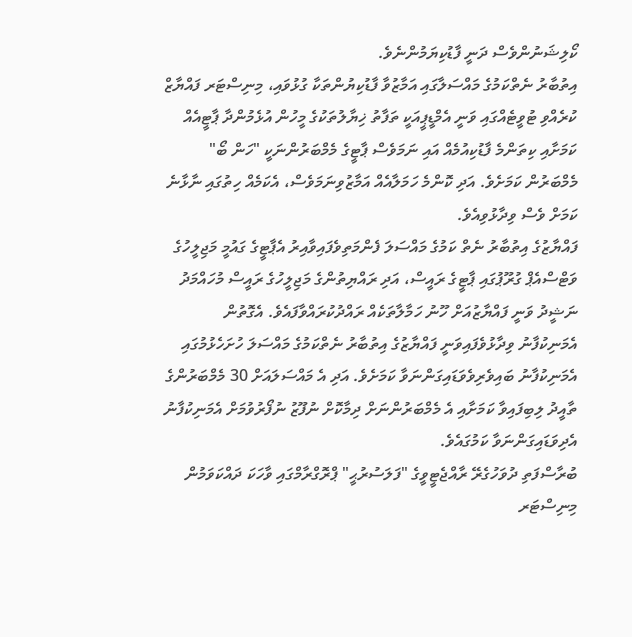ކޯލިޝަނުންވެސް ދަނީ ފާޑުކިޔަމުންނެވެ.
އިތުބާރު ނެތްކަމުގެ މައްސަލާގައި އަމާޒުވާ ފާޑުކިޔުންތަކާ ގުޅުވައި، މިނިސްޓަރ ފައްޔާޒް ކުރެއްވި ޓުވީޓެއްގައި ވަނީ އެމްޑީޕީއަކީ ތަފާތު ޚިޔާލުތަކުގެ މީހުން އުޅެމުންދާ ޕާޓީއެއް ކަމަށާއި ކިތަންމެ ފާޑުކިއުމެއް އައި ނަމަވެސް ޕާޓީގެ މެމްބަރުންނަކީ "ހަން ބޯ" މެމްބަރުން ކަމަށެވެ. އަދި ކޮންމެ ހަމަލާއެއް އަމާޒުވިނަމަވެސް، އެކަމެއް ހިތުގައި ނާޅާނެ ކަމަށް ވެސް ވިދާޅުވިއެވެ.
ފައްޔާޒުގެ އިތުބާރު ނެތް ކަމުގެ މައްސަލަ ފެންމަތިވެފައިވާއިރު އެޕާޓީގެ ގައުމީ މަޖިލީހުގެ ވަޓްސްއެޕް ގުރޫޕުގައި ޕާޓީގެ ރައީސް، އަދި ރައްޔިތުންގެ މަޖިލީހުގެ ރައީސް މުހައްމަދު ނަޝީދު ވަނީ ފައްޔާޒުއަށް ހޫނު ހަމާލާތަކެއް ރައްދުކުރައްވާފައެވެ. އެގޮތުން އެމަނިކުފާނު ވިދާޅުވެފައިވަނީ ފައްޔާޒުގެ އިތުބާރު ނެތްކަމުގެ މައްސަލަ ހުށަހެޅުމުގައި އެމަނިކުފާނު ބައިވެރިވެވަޑައިގަންނަވާ ކަމަށެވެ. އަދި އެ މައްސަލައަށް 30 މެމްބަރުންގެ ތާއީދު ލިބިފައިވާ ކަމަށާއި އެ މެމްބަރުންނަށް ދިމާކޮށް ނުފޫޒު ނުފޯރުވުމަށް އެމަނިކުފާނު އެދިވަޑައިގަންނަވާ ކަމުގައެވެ.
ބުރާސްފަތި ދުވަހުގެރޭ ރާއްޖެޓީވީގެ "ފަލަސުރުޙީ" ޕްރޮގްރާމްގައި ވާހަކަ ދައްކަވަމުން މިނިސްޓަރ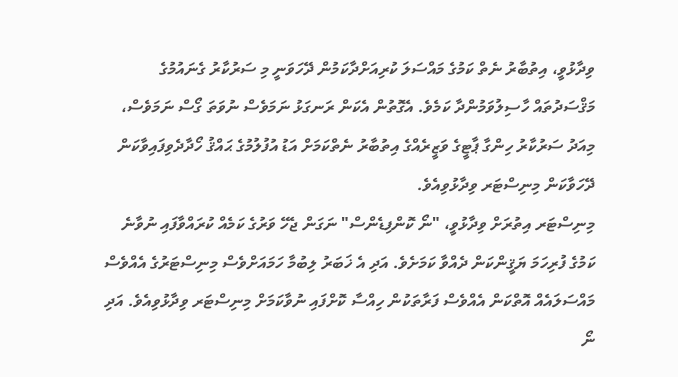ވިދާޅުވީ، އިތުބާރު ނެތް ކަމުގެ މައްސަލަ ކުރިއަށްދާކަމުން ދޭހަވަނީ މި ސަރުކާރު ގެނައުމުގެ މަޤްސަދުތައް ހާސިލުވަމުންދާ ކަމެވެ. އެގޮތުން އެކަން ރަނގަޅު ނަމަވެސް ނުވަތަ ގޯސް ނަމަވެސް، މިއަދު ސަރުކާރު ހިންގާ ޕާޓީގެ ވަޒީރެއްގެ އިތުބާރު ނެތްކަމަށް އަޑު އުފުލުމުގެ ޙައްޤު ހޯދާދެވިފައިވާކަން ދޭހަވާކަން މިނިސްޓަރ ވިދާޅުވިއެވެ.
މިނިސްޓަރ އިތުރަށް ވިދާޅުވީ، "ނޯ ކޮންފިޑެންސް" ނަގަން ޖެހޭ ވަރުގެ ކަމެއް ކުރައްވާފައި ނުވާނެ ކަމުގެ ފުރިހަމަ ޔަޤީންކަން ދެއްވާ ކަމަށެވެ. އަދި އެ ޚަބަރު ލިބުމާ ހަމައަށްވެސް މިނިސްޓަރުގެ އެއްވެސް މައްސަލައެއް އޮތްކަން އެއްވެސް ފަރާތަކުން ހިއްސާ ކޮށްފައި ނުވާކަމަށް މިނިސްޓަރ ވިދާޅުވިއެވެ. އަދި ނޯ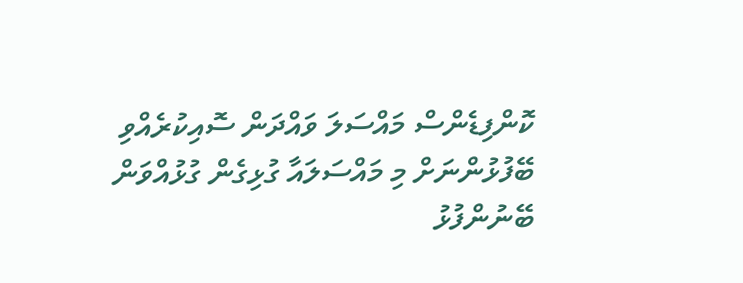ކޮންފިޑެންސް މައްސަލަ ވައްދަން ސޮއިކުރެއްވި ބޭފުޅުންނަށް މި މައްސަލައާ ގުޅިގެން ގުޅުއްވަން ބޭނުންފުޅު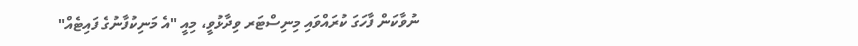ނުވާކަން ފާހަގަ ކުރައްވައި މިނިސްޓަރ ވިދާޅުވީ، މިއީ "އެ މަނިކުފާނުގެ ފައިޓެއް"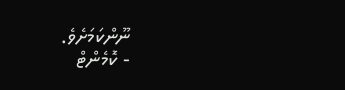ނޫންކަމަށެވެ.
- ކޮމެންޓް